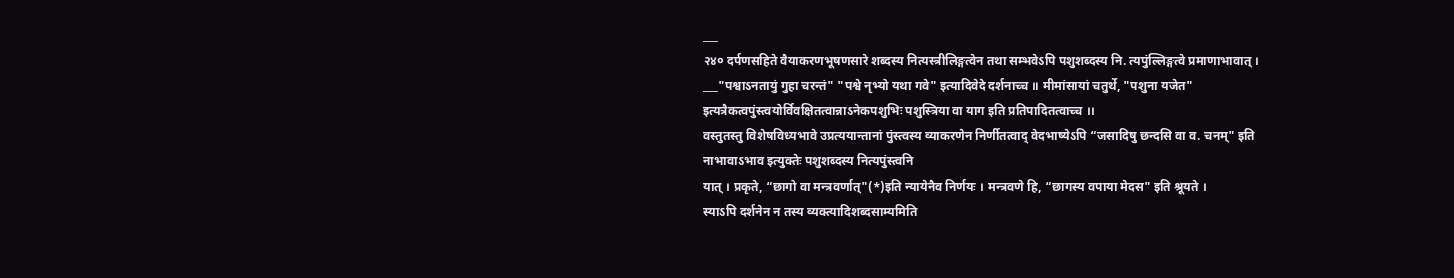___
२४० दर्पणसहिते वैयाकरणभूषणसारे शब्दस्य नित्यस्त्रीलिङ्गत्वेन तथा सम्भवेऽपि पशुशब्दस्य नि. त्यपुंल्लिङ्गत्वे प्रमाणाभावात् । ___"पश्वाऽनतायुं गुहा चरन्तं" "पश्वे नृभ्यो यथा गवे" इत्यादिवेदे दर्शनाच्च ॥ मीमांसायां चतुर्थे, "पशुना यजेत" इत्यत्रैकत्वपुंस्त्वयोर्विवक्षितत्वान्नाऽनेकपशुभिः पशुस्त्रिया वा याग इति प्रतिपादितत्वाच्च ।।
वस्तुतस्तु विशेषविध्यभावे उप्रत्ययान्तानां पुंस्त्वस्य व्याकरणेन निर्णीतत्वाद् वेदभाष्येऽपि “जसादिषु छन्दसि वा व. चनम्" इति नाभावाऽभाव इत्युक्तेः पशुशब्दस्य नित्यपुंस्त्वनि
यात् । प्रकृते, “छागो वा मन्त्रवर्णात्"(*)इति न्यायेनैव निर्णयः । मन्त्रवणे हि, “छागस्य वपाया मेदस" इति श्रूयते ।
स्याऽपि दर्शनेन न तस्य व्यक्त्यादिशब्दसाम्यमिति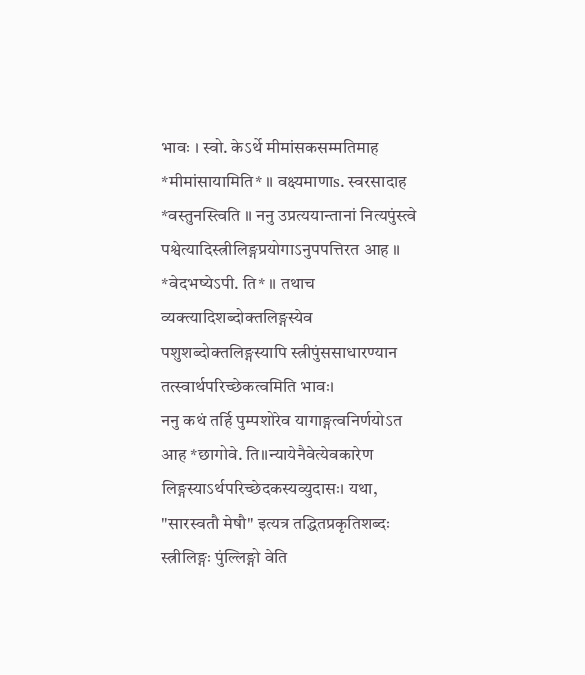भावः । स्वो. केऽर्थे मीमांसकसम्मतिमाह *मीमांसायामिति* ॥ वक्ष्यमाणाs. स्वरसादाह *वस्तुनस्त्विति ॥ ननु उप्रत्ययान्तानां नित्यपुंस्त्वे पश्वेत्यादिस्त्रीलिङ्गप्रयोगाऽनुपपत्तिरत आह ॥ *वेदभष्येऽपी. ति* ॥ तथाच व्यक्त्यादिशब्दोक्तलिङ्गस्येव पशुशब्दोक्तलिङ्गस्यापि स्त्रीपुंससाधारण्यान तत्स्वार्थपरिच्छेकत्वमिति भावः।
ननु कथं तर्हि पुम्पशोरेव यागाङ्गत्वनिर्णयोऽत आह *छागोवे. ति॥न्यायेनैवेत्येवकारेण लिङ्गस्याऽर्थपरिच्छेदकस्यव्युदासः। यथा, "सारस्वतौ मेषौ" इत्यत्र तद्धितप्रकृतिशब्दः स्त्रीलिङ्गः पुंल्लिङ्गो वेति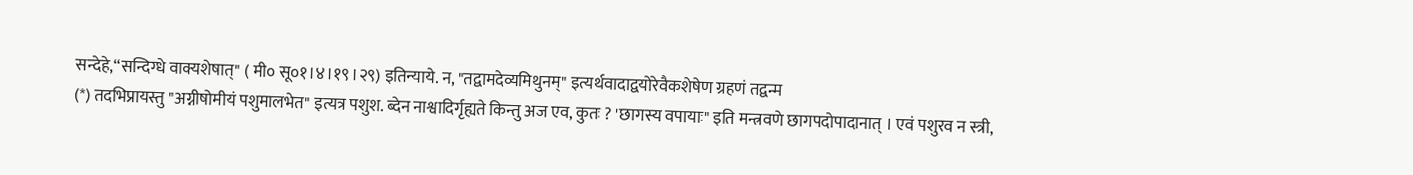सन्देहे,“सन्दिग्धे वाक्यशेषात्" ( मी० सू०१।४।१९।२९) इतिन्याये. न, "तद्वामदेव्यमिथुनम्" इत्यर्थवादाद्वयोरेवैकशेषेण ग्रहणं तद्वन्म
(*) तदभिप्रायस्तु "अग्नीषोमीयं पशुमालभेत" इत्यत्र पशुश. ब्देन नाश्वादिर्गृह्यते किन्तु अज एव, कुतः ? 'छागस्य वपायाः" इति मन्त्रवणे छागपदोपादानात् । एवं पशुरव न स्त्री,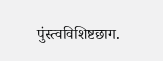पुंस्त्वविशिष्टछाग.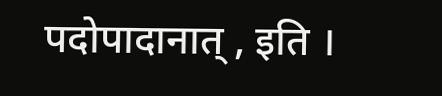पदोपादानात् , इति ।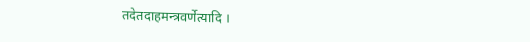तदेतदाहमन्त्रवर्णेत्यादि ।